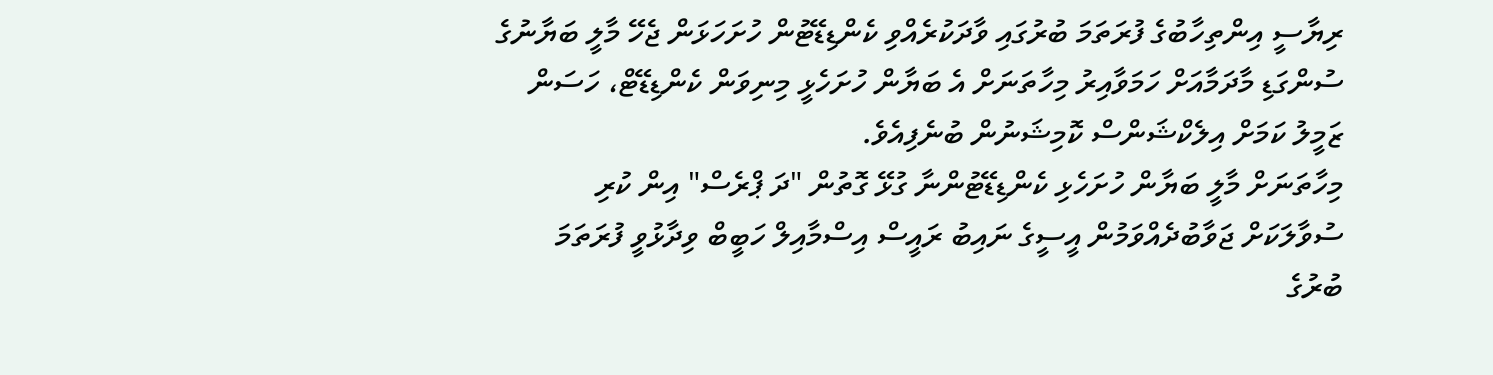ރިޔާސީ އިންތިހާބުގެ ފުރަތަމަ ބުރުގައި ވާދަކުރެއްވި ކެންޑިޑޭޓުން ހުށަހަޅަން ޖެހޭ މާލީ ބަޔާނުގެ ސުންގަޑި މާދަމާއަށް ހަމަވާއިރު މިހާތަނަށް އެ ބަޔާން ހުށަހެޅީ މިނިވަން ކެންޑިޑޭޓް، ހަސަން ޒަމީލު ކަމަށް އިލެކްޝަންސް ކޮމިޝަނުން ބުނެފިއެވެ.
މިހާތަނަށް މާލީ ބަޔާން ހުށަހެޅި ކެންޑިޑޭޓުންނާ ގުޅޭ ގޮތުން "ދަ ޕްރެސް" އިން ކުރި ސުވާލަކަށް ޖަވާބުދެއްވަމުން އީސީގެ ނައިބު ރައީސް އިސްމާއިލް ހަބީބް ވިދާޅުވީ ފުރަތަމަ ބުރުގެ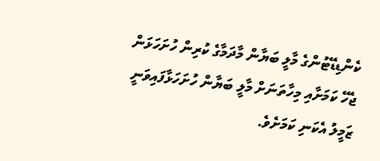ކެންޑިޑޭޓުންގެ މާލީ ބަޔާން މާދަމާގެ ކުރިން ހުށަހަޅަން ޖެހޭ ކަމަށާއި މިހާތަނަށް މާލީ ބަޔާން ހުށަހަޅާފައިވަނީ ޒަމީލު އެކަނި ކަމަށެވެ.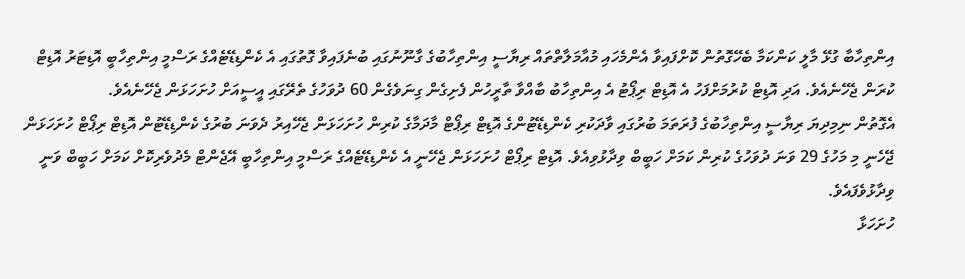އިންތިހާބާ ގުޅޭ މާލީ ކަންކަމާ ބެހޭގޮތުން ކޮށްފައިވާ އެންމެހައި މުއާމަލާތްތައް ރިޔާސީ އިންތިހާބުގެ ގާނޫނުގައި ބުނެފައިވާ ގޮތުގައި އެ ކެންޑިޑޭޓެއްގެ ރަސްމީ އިންތިހާބީ އޮޑިޓަރު އޮޑިޓް ކުރަން ޖެހޭނެއެވެ. އަދި އޮޑިޓް ކުރުމަށްފަހު އެ އޮޑިޓް ރިޕޯޓު އެ އިންތިހާބު ބާއްވާ ތާރީހުން ފެށިގެން ގިނަވެގެން 60 ދުވަހުގެ ތެރޭގައި އީސީއަށް ހުށަހަޅަން ޖެހޭނެއެވެ.
އެގޮތުން ނިމިދިޔަ ރިޔާސީ އިންތިހާބުގެ ފުރަތަމަ ބުރުގައި ވާދަކުރި ކެންޑިޑޭޓުންގެ އޮޑިޓް ރިޕޯޓް މާދަމާގެ ކުރިން ހުށަހަޅަން ޖެހޭއިރު ދެވަނަ ބުރުގެ ކެންޑިޑޭޓުން އޮޑިޓް ރިޕޯޓް ހުށަހަޅަން ޖޭހެނީ މި މަހުގެ 29 ވަނަ ދުވަހުގެ ކުރިން ކަމަށް ހަބީބް ވިދާޅުވިއެވެ. އޮޑިޓް ރިޕޯޓް ހުށަހަޅަން ޖެހޭނީ އެ ކެންޑިޑޭޓެއްގެ ރަސްމީ އިންތިހާބީ އޭޖެންޓް މެދުވެރިކޮށް ކަމަށް ހަބީބް ވަނީ ވިދާޅުވެފައެވެ.
ހުށަހަޅާ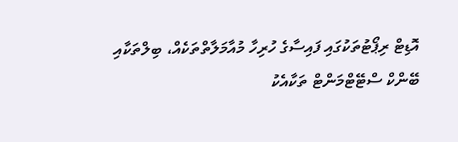އޮޑިޓް ރިޕޯޓުތަކުގައި ފައިސާގެ ހުރިހާ މުއާމަލާތްތަކެއް، ބިލްތަކާއި ބޭންކް ސްޓޭޓްމަންޓް ތަކާއެކު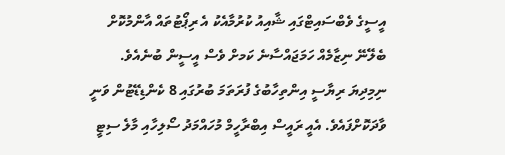އީސީގެ ވެބްސައިޓްގައި ޝާއިއު ކުރުމާއެކު އެ ރިޕޯޓުތައް އާންމުކޮށް ބެލޭނޭ ނިޒާމެއް ހަމަޖައްސާނެ ކަމށް ވެސް އީސީން ބުނެއެވެ.
ނިމިދިޔަ ރިޔާސީ އިންތިހާބުގެ ފުރަތަމަ ބުރުގައި 8 ކެންޑިޑޭޓުން ވަނީ ވާދަކޮށްފައެވެ. އެއީ ރައީސް އިބްރާހީމް މުހައްމަދު ސޯލިހާއި މާލެ ސިޓީ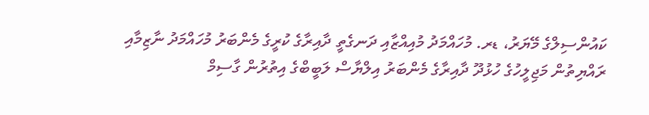ކައުންސިލްގެ މޭޔަރު، ޑރ. މުހައްމަދު މުއިއްޒާއި ދަނގެތީ ދާއިރާގެ ކުރީގެ މެންބަރު މުހައްމަދު ނާޒިމާއި ރައްޔިތުން މަޖިލީހުގެ ހުޅުދޫ ދާއިރާގެ މެންބަރު އިލްޔާސް ލަބީބްގެ އިތުރުން ގާސިމް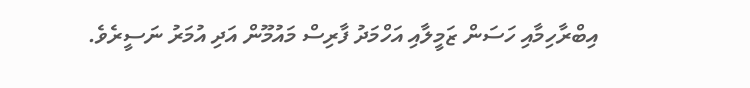އިބްރާހިމާއި ހަސަން ޒަމީލާއި އަހްމަދު ފާރިސް މައުމޫން އަދި އުމަރު ނަސީރެވެ.